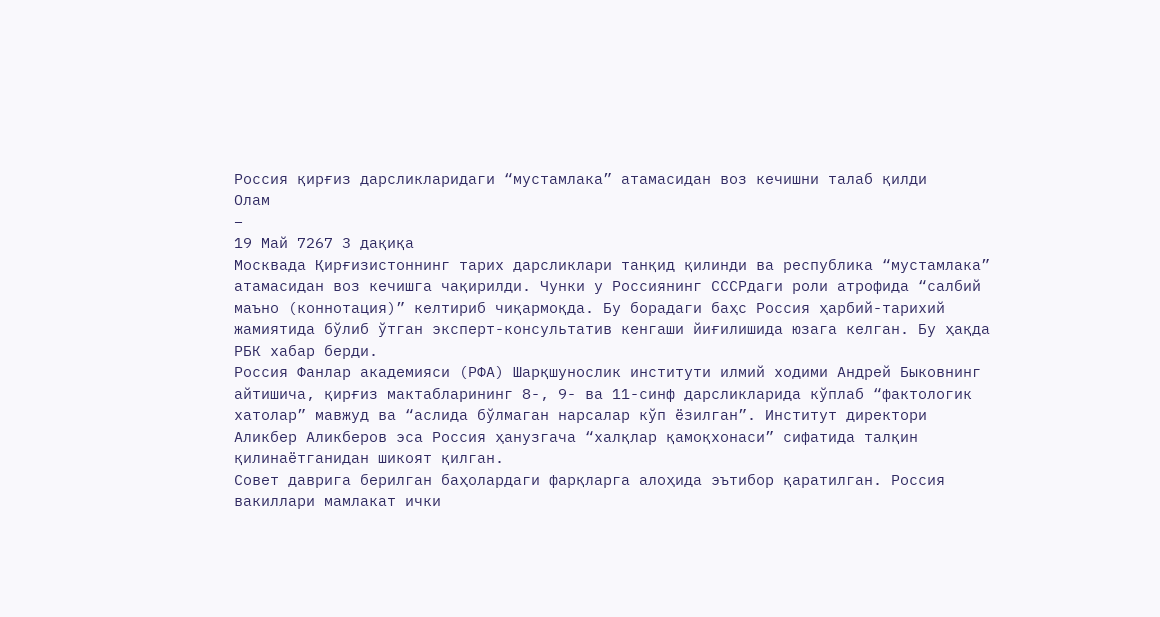Россия қирғиз дарсликларидаги “мустамлака” атамасидан воз кечишни талаб қилди
Олам
−
19 Май 7267 3 дақиқа
Москвада Қирғизистоннинг тарих дарсликлари танқид қилинди ва республика “мустамлака” атамасидан воз кечишга чақирилди. Чунки у Россиянинг СССРдаги роли атрофида “салбий маъно (коннотация)” келтириб чиқармоқда. Бу борадаги баҳс Россия ҳарбий-тарихий жамиятида бўлиб ўтган эксперт-консультатив кенгаши йиғилишида юзага келган. Бу ҳақда РБК хабар берди.
Россия Фанлар академияси (РФА) Шарқшунослик институти илмий ходими Андрей Быковнинг айтишича, қирғиз мактабларининг 8-, 9- ва 11-синф дарсликларида кўплаб “фактологик хатолар” мавжуд ва “аслида бўлмаган нарсалар кўп ёзилган”. Институт директори Аликбер Аликберов эса Россия ҳанузгача “халқлар қамоқхонаси” сифатида талқин қилинаётганидан шикоят қилган.
Совет даврига берилган баҳолардаги фарқларга алоҳида эътибор қаратилган. Россия вакиллари мамлакат ички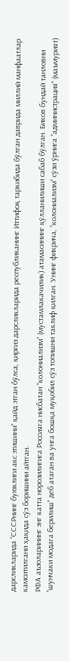дарсликларида “СССРнинг буюклиги акс этишини” қайд этган бўлса, қирғиз дарсликларида республиканинг Иттифоқ таркибида бўлган даврида миллий манфаатлар камситилгани ҳақида сўз боришини айтган.
РФА аъзоларининг энг катта норозилигига Россияга нисбатан “колониализм” (мустамлакачилик) атамасининг қўлланилиши сабаб бўлган. Биков бундай танловни “шунчаки модага берилиш” деб атаган ва унга бошқа муқобил сўз топишни таклиф қилган. Унинг фикрича, “колониализм” сўзи ўрнига “администрация” (маъмурият)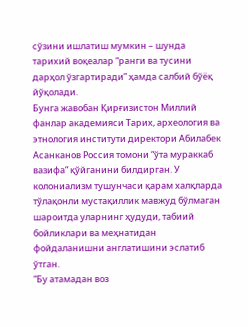сўзини ишлатиш мумкин – шунда тарихий воқеалар “ранги ва тусини дарҳол ўзгартиради” ҳамда салбий бўёқ йўқолади.
Бунга жавобан Қирғизистон Миллий фанлар академияси Тарих, археология ва этнология институти директори Абилабек Асанканов Россия томони “ўта мураккаб вазифа” қўйганини билдирган. У колониализм тушунчаси қарам халқларда тўлақонли мустақиллик мавжуд бўлмаган шароитда уларнинг ҳудуди, табиий бойликлари ва меҳнатидан фойдаланишни англатишини эслатиб ўтган.
“Бу атамадан воз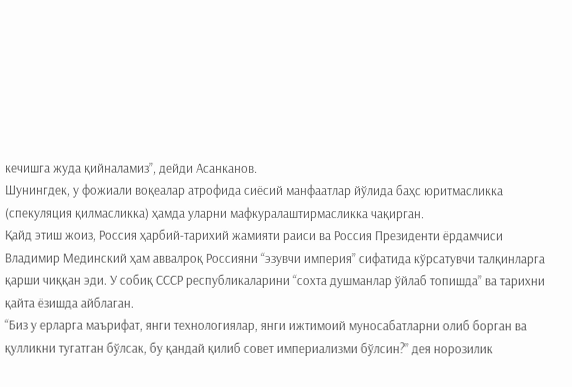кечишга жуда қийналамиз”, дейди Асанканов.
Шунингдек, у фожиали воқеалар атрофида сиёсий манфаатлар йўлида баҳс юритмасликка (спекуляция қилмасликка) ҳамда уларни мафкуралаштирмасликка чақирган.
Қайд этиш жоиз, Россия ҳарбий-тарихий жамияти раиси ва Россия Президенти ёрдамчиси Владимир Мединский ҳам аввалроқ Россияни “эзувчи империя” сифатида кўрсатувчи талқинларга қарши чиққан эди. У собиқ СССР республикаларини “сохта душманлар ўйлаб топишда” ва тарихни қайта ёзишда айблаган.
“Биз у ерларга маърифат, янги технологиялар, янги ижтимоий муносабатларни олиб борган ва қулликни тугатган бўлсак, бу қандай қилиб совет империализми бўлсин?” дея норозилик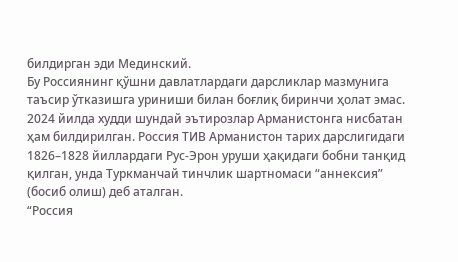билдирган эди Мединский.
Бу Россиянинг қўшни давлатлардаги дарсликлар мазмунига таъсир ўтказишга уриниши билан боғлиқ биринчи ҳолат эмас. 2024 йилда худди шундай эътирозлар Арманистонга нисбатан ҳам билдирилган. Россия ТИВ Арманистон тарих дарслигидаги 1826–1828 йиллардаги Рус-Эрон уруши ҳақидаги бобни танқид қилган, унда Туркманчай тинчлик шартномаси “аннексия” (босиб олиш) деб аталган.
“Россия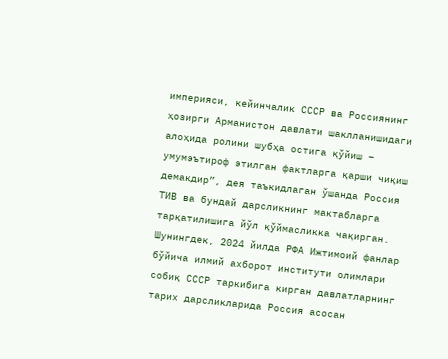империяси, кейинчалик СССР ва Россиянинг ҳозирги Арманистон давлати шаклланишидаги алоҳида ролини шубҳа остига қўйиш – умумэътироф этилган фактларга қарши чиқиш демакдир”, дея таъкидлаган ўшанда Россия ТИВ ва бундай дарсликнинг мактабларга тарқатилишига йўл қўймасликка чақирган.
Шунингдек, 2024 йилда РФА Ижтимоий фанлар бўйича илмий ахборот институти олимлари собиқ СССР таркибига кирган давлатларнинг тарих дарсликларида Россия асосан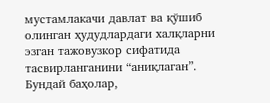мустамлакачи давлат ва қўшиб олинган ҳудудлардаги халқларни эзган тажовузкор сифатида тасвирланганини “аниқлаган”. Бундай баҳолар,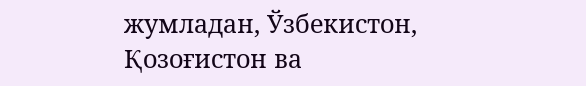жумладан, Ўзбекистон, Қозоғистон ва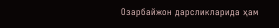Озарбайжон дарсликларида ҳам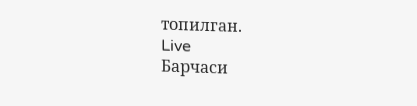топилган.
Live
Барчаси